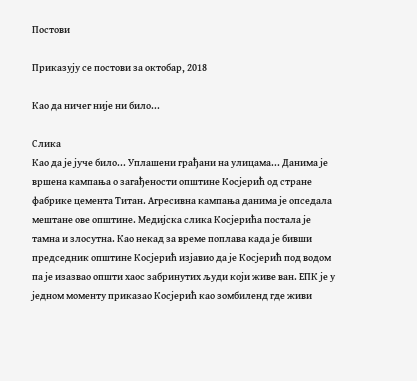Постови

Приказују се постови за октобар, 2018

Као да ничег није ни било...

Слика
Као да је јуче било... Уплашени грађани на улицама... Данима је вршена кампања о загађености општине Косјерић од стране фабрике цемента Титан. Агресивна кампања данима је опседала мештане ове општине. Медијска слика Косјерића постала је тамна и злосутна. Као некад за време поплава када је бивши председник општине Косјерић изјавио да је Косјерић под водом па је изазвао општи хаос забринутих људи који живе ван. ЕПК је у једном моменту приказао Косјерић као зомбиленд где живи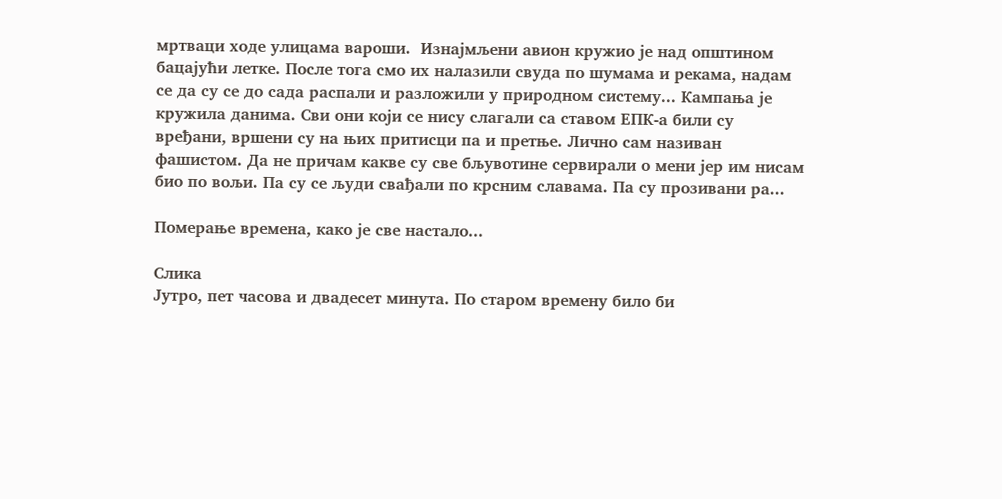мртваци ходе улицама вароши.  Изнајмљени авион кружио је над општином бацајући летке. После тога смо их налазили свуда по шумама и рекама, надам се да су се до сада распали и разложили у природном систему... Кампања је кружила данима. Сви они који се нису слагали са ставом ЕПК-а били су вређани, вршени су на њих притисци па и претње. Лично сам називан фашистом. Да не причам какве су све бљувотине сервирали о мени јер им нисам био по вољи. Па су се људи свађали по крсним славама. Па су прозивани ра...

Померање времена, како је све настало...

Слика
Јутро, пет часова и двадесет минута. По старом времену било би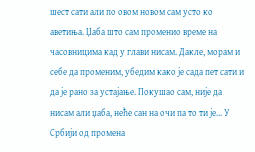шест сати али по овом новом сам усто ко аветиња. Џаба што сам променио време на часовницима кад у глави нисам. Дакле, морам и себе да променим, убедим како је сада пет сати и да је рано за устајање. Покушао сам, није да нисам али џаба, неће сан на очи па то ти је... У Србији од промена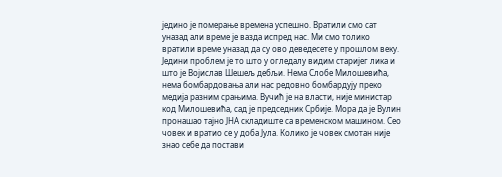једино је померање времена успешно. Вратили смо сат уназад али време је вазда испред нас. Ми смо толико вратили време уназад да су ово деведесете у прошлом веку. Једини проблем је то што у огледалу видим старијег лика и што је Војислав Шешељ дебљи. Нема Слобе Милошевића, нема бомбардовања али нас редовно бомбардују преко медија разним срањима. Вучић је на власти, није министар код Милошевића, сад је председник Србије. Мора да је Вулин пронашао тајно ЈНА складиште са временском машином. Сео човек и вратио се у доба Јула. Колико је човек смотан није знао себе да постави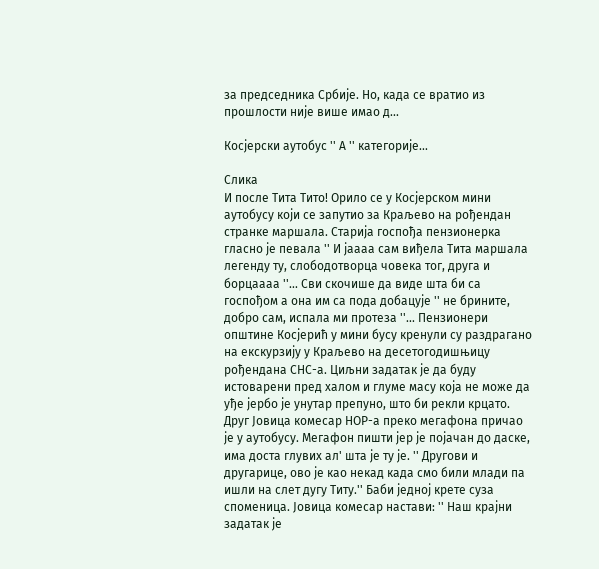за председника Србије. Но, када се вратио из прошлости није више имао д...

Косјерски аутобус '' А '' категорије...

Слика
И после Тита Тито! Орило се у Косјерском мини аутобусу који се запутио за Краљево на рођендан странке маршала. Старија госпођа пензионерка гласно је певала '' И јаааа сам виђела Тита маршала легенду ту, слободотворца човека тог, друга и борцаааа ''... Сви скочише да виде шта би са госпођом а она им са пода добацује '' не брините, добро сам, испала ми протеза ''... Пензионери општине Косјерић у мини бусу кренули су раздрагано на екскурзију у Краљево на десетогодишњицу рођендана СНС-а. Циљни задатак је да буду истоварени пред халом и глуме масу која не може да уђе јербо је унутар препуно, што би рекли крцато. Друг Јовица комесар НОР-а преко мегафона причао је у аутобусу. Мегафон пишти јер је појачан до даске, има доста глувих ал' шта је ту је. '' Другови и другарице, ово је као некад када смо били млади па ишли на слет дугу Титу.'' Баби једној крете суза споменица. Јовица комесар настави: '' Наш крајни задатак је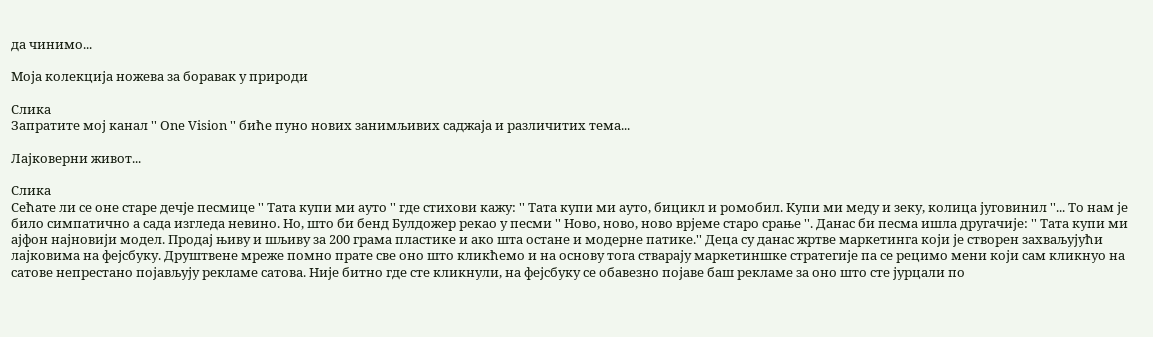да чинимо...

Моја колекција ножева за боравак у природи

Слика
Запратите мој канал '' One Vision '' биће пуно нових занимљивих саджаја и различитих тема...

Лајковерни живот...

Слика
Сећате ли се оне старе дечје песмице '' Тата купи ми ауто '' где стихови кажу: '' Тата купи ми ауто, бицикл и ромобил. Купи ми меду и зеку, колица југовинил ''... То нам је било симпатично а сада изгледа невино. Но, што би бенд Булдожер рекао у песми '' Ново, ново, ново врјеме старо срање ''. Данас би песма ишла другачије: '' Тата купи ми ајфон најновији модел. Продај њиву и шљиву за 200 грама пластике и ако шта остане и модерне патике.'' Деца су данас жртве маркетинга који је створен захваљујући лајковима на фејсбуку. Друштвене мреже помно прате све оно што кликћемо и на основу тога стварају маркетиншке стратегије па се рецимо мени који сам кликнуо на сатове непрестано појављују рекламе сатова. Није битно где сте кликнули, на фејсбуку се обавезно појаве баш рекламе за оно што сте јурцали по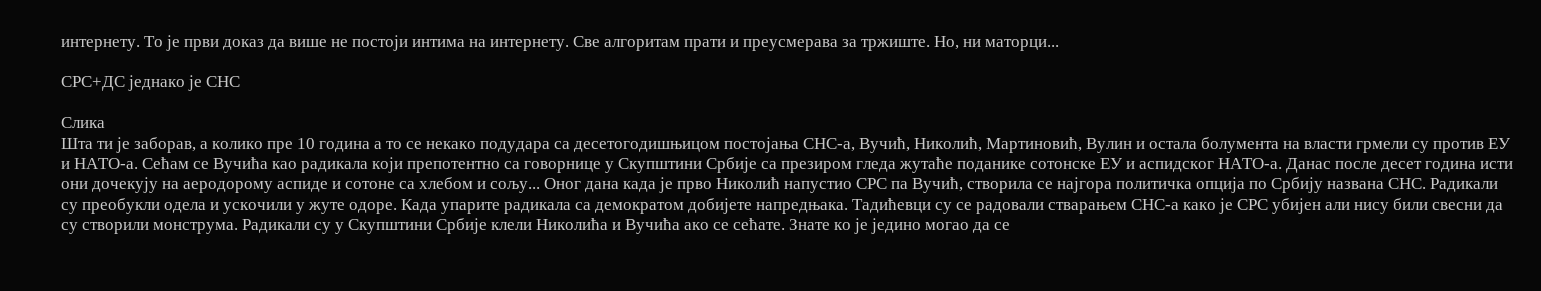интернету. То је први доказ да више не постоји интима на интернету. Све алгоритам прати и преусмерава за тржиште. Но, ни маторци...

СРС+ДС једнако је СНС

Слика
Шта ти је заборав, а колико пре 10 година а то се некако подудара са десетогодишњицом постојања СНС-а, Вучић, Николић, Мартиновић, Вулин и остала болумента на власти грмели су против ЕУ и НАТО-а. Сећам се Вучића као радикала који препотентно са говорнице у Скупштини Србије са презиром гледа жутаће поданике сотонске ЕУ и аспидског НАТО-а. Данас после десет година исти они дочекују на аеродорому аспиде и сотоне са хлебом и сољу... Оног дана када је прво Николић напустио СРС па Вучић, створила се најгора политичка опција по Србију названа СНС. Радикали су преобукли одела и ускочили у жуте одоре. Када упарите радикала са демократом добијете напредњака. Тадићевци су се радовали стварањем СНС-а како је СРС убијен али нису били свесни да су створили монструма. Радикали су у Скупштини Србије клели Николића и Вучића ако се сећате. Знате ко је једино могао да се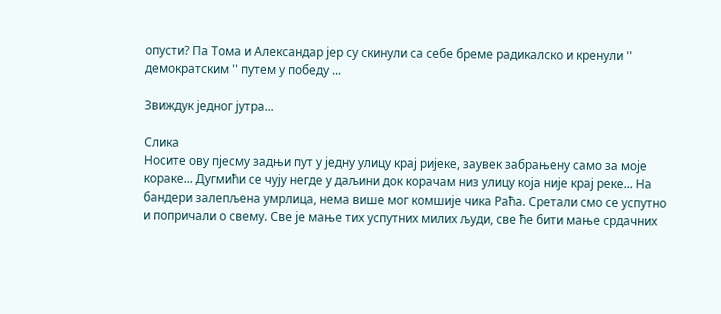опусти? Па Тома и Александар јер су скинули са себе бреме радикалско и кренули '' демократским '' путем у победу ...

Звиждук једног јутра...

Слика
Носите ову пјесму задњи пут у једну улицу крај ријеке, заувек забрањену само за моје кораке... Дугмићи се чују негде у даљини док корачам низ улицу која није крај реке... На бандери залепљена умрлица, нема више мог комшије чика Раћа. Сретали смо се успутно и попричали о свему. Све је мање тих успутних милих људи, све ће бити мање срдачних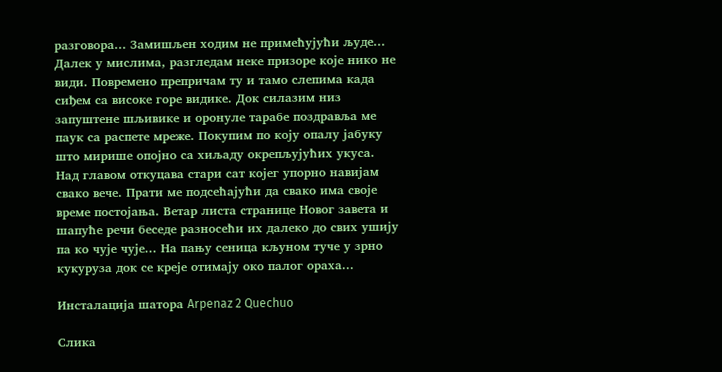разговора... Замишљен ходим не примећујући људе... Далек у мислима, разгледам неке призоре које нико не види. Повремено препричам ту и тамо слепима када сиђем са високе горе видике. Док силазим низ запуштене шљивике и оронуле тарабе поздравља ме паук са распете мреже. Покупим по коју опалу јабуку што мирише опојно са хиљаду окрепљујућих укуса. Над главом откуцава стари сат којег упорно навијам свако вече. Прати ме подсећајући да свако има своје време постојања. Ветар листа странице Новог завета и шапуће речи беседе разносећи их далеко до свих ушију па ко чује чује... На пању сеница кљуном туче у зрно кукуруза док се креје отимају око палог ораха...

Инсталација шатора Arpenaz 2 Quechuo

Слика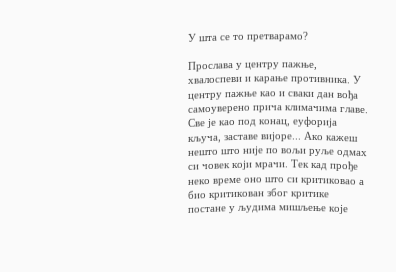У шта се то претварамо?

Прослава у центру пажње, хвалоспеви и карање противника. У центру пажње као и сваки дан вођа самоуверено прича климачима главе. Све је као под конац, еуфорија кључа, заставе вијоре... Ако кажеш нешто што није по вољи руље одмах си човек који мрачи. Тек кад прође неко време оно што си критиковао а био критикован због критике постане у људима мишљење које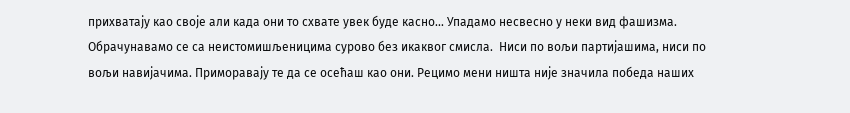прихватају као своје али када они то схвате увек буде касно... Упадамо несвесно у неки вид фашизма. Обрачунавамо се са неистомишљеницима сурово без икаквог смисла.  Ниси по вољи партијашима, ниси по вољи навијачима. Приморавају те да се осећаш као они. Рецимо мени ништа није значила победа наших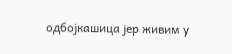одбојкашица јер живим у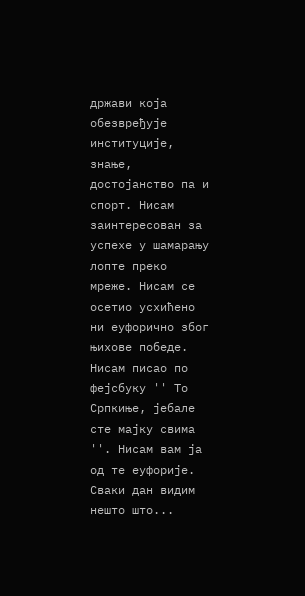држави која обезвређује институције, знање, достојанство па и спорт. Нисам заинтересован за успехе у шамарању лопте преко мреже. Нисам се осетио усхићено ни еуфорично због њихове победе. Нисам писао по фејсбуку '' То Српкиње, јебале сте мајку свима ''. Нисам вам ја од те еуфорије. Сваки дан видим нешто што...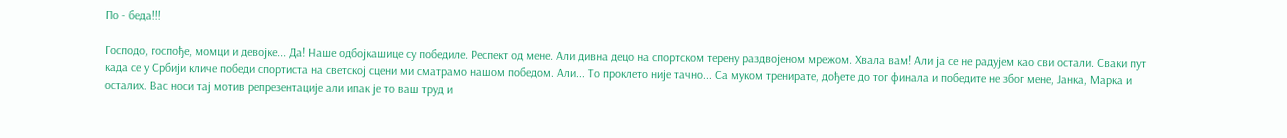По - беда!!!

Господо, госпође, момци и девојке... Да! Наше одбојкашице су победиле. Респект од мене. Али дивна децо на спортском терену раздвојеном мрежом. Хвала вам! Али ја се не радујем као сви остали. Сваки пут када се у Србији кличе победи спортиста на светској сцени ми сматрамо нашом победом. Али... То проклето није тачно... Са муком тренирате, дођете до тог финала и победите не због мене, Јанка, Марка и осталих. Вас носи тај мотив репрезентације али ипак је то ваш труд и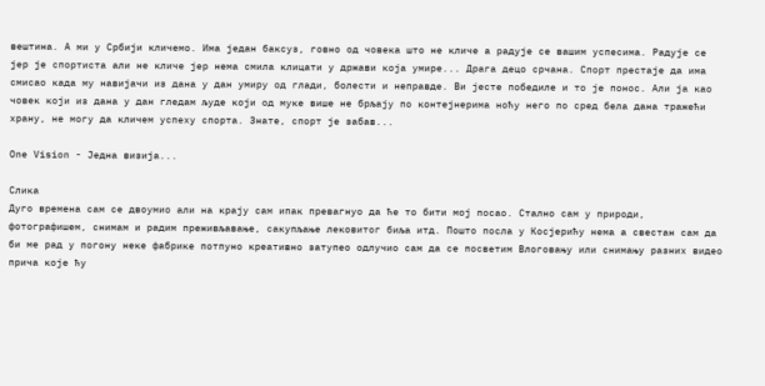вештина. А ми у Србији кличемо. Има један баксуз, говно од човека што не кличе а радује се вашим успесима. Радује се јер је спортиста али не кличе јер нема смила клицати у држави која умире... Драга децо срчана. Спорт престаје да има смисао када му навијачи из дана у дан умиру од глади, болести и неправде. Ви јесте победиле и то је понос. Али ја као човек који из дана у дан гледам људе који од муке више не брљају по контејнерима ноћу него по сред бела дана тражећи храну, не могу да кличем успеху спорта. Знате, спорт је забав...

One Vision - Једна визија...

Слика
Дуго времена сам се двоумио али на крају сам ипак превагнуо да ће то бити мој посао. Стално сам у природи, фотографишем, снимам и радим преживљавање, сакупљање лековитог биља итд. Пошто посла у Косјерићу нема а свестан сам да би ме рад у погону неке фабрике потпуно креативно затупео одлучио сам да се посветим Влоговању или снимању разних видео прича које ћу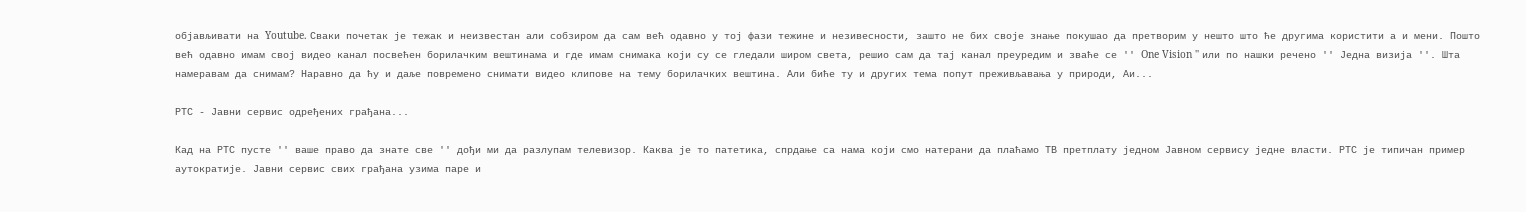објављивати на Youtube. Сваки почетак је тежак и неизвестан али собзиром да сам већ одавно у тој фази тежине и незивесности, зашто не бих своје знање покушао да претворим у нешто што ће другима користити а и мени. Пошто већ одавно имам свој видео канал посвећен борилачким вештинама и где имам снимака који су се гледали широм света, решио сам да тај канал преуредим и зваће се '' One Vision '' или по нашки речено '' Једна визија ''. Шта намеравам да снимам? Наравно да ћу и даље повремено снимати видео клипове на тему борилачких вештина. Али биће ту и других тема попут преживљавања у природи, Аи...

РТС - Јавни сервис одређених грађана...

Кад на РТС пусте '' ваше право да знате све '' дођи ми да разлупам телевизор. Каква је то патетика, спрдање са нама који смо натерани да плаћамо ТВ претплату једном Јавном сервису једне власти. РТС је типичан пример аутократије. Јавни сервис свих грађана узима паре и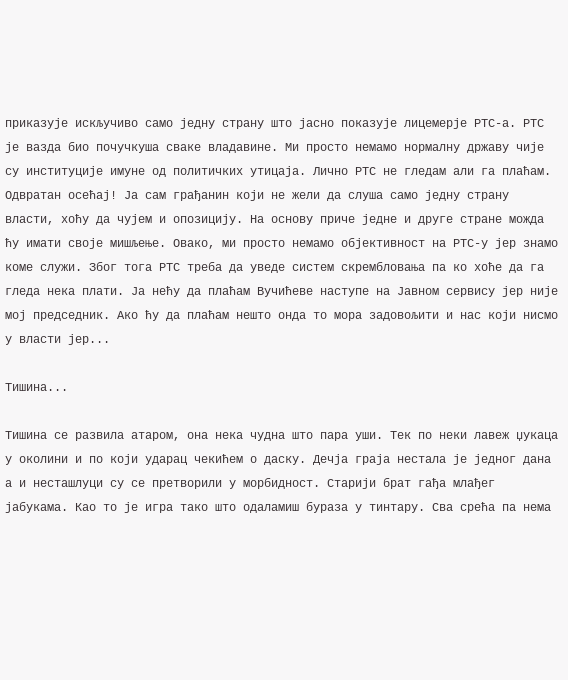приказује искључиво само једну страну што јасно показује лицемерје РТС-а. РТС је вазда био почучкуша сваке владавине. Ми просто немамо нормалну државу чије су институције имуне од политичких утицаја. Лично РТС не гледам али га плаћам. Одвратан осећај! Ја сам грађанин који не жели да слуша само једну страну власти, хоћу да чујем и опозицију. На основу приче једне и друге стране можда ћу имати своје мишљење. Овако, ми просто немамо објективност на РТС-у јер знамо коме служи. Због тога РТС треба да уведе систем скрембловања па ко хоће да га гледа нека плати. Ја нећу да плаћам Вучићеве наступе на Јавном сервису јер није мој председник. Ако ћу да плаћам нешто онда то мора задовољити и нас који нисмо у власти јер...

Тишина...

Тишина се развила атаром, она нека чудна што пара уши. Тек по неки лавеж џукаца у околини и по који ударац чекићем о даску. Дечја граја нестала је једног дана а и несташлуци су се претворили у морбидност. Старији брат гађа млађег јабукама. Као то је игра тако што одаламиш бураза у тинтару. Сва срећа па нема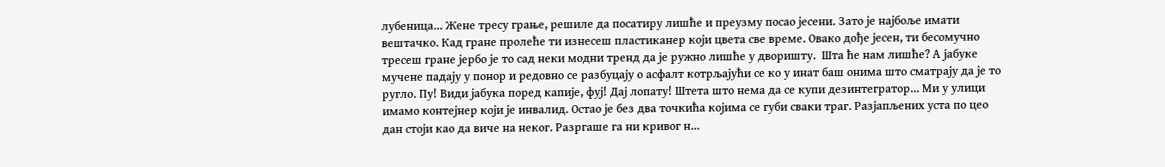лубеница... Жене тресу грање, решиле да посатиру лишће и преузму посао јесени. Зато је најбоље имати вештачко. Кад гране пролеће ти изнесеш пластиканер који цвета све време. Овако дође јесен, ти бесомучно тресеш гране јербо је то сад неки модни тренд да је ружно лишће у дворишту.  Шта ће нам лишће? А јабуке мучене падају у понор и редовно се разбуцају о асфалт котрљајући се ко у инат баш онима што сматрају да је то ругло. Пу! Види јабука поред капије, фуј! Дај лопату! Штета што нема да се купи дезинтегратор... Ми у улици имамо контејнер који је инвалид. Остао је без два точкића којима се губи сваки траг. Разјапљених уста по цео дан стоји као да виче на неког. Разргаше га ни кривог н...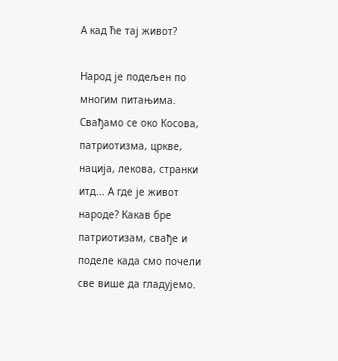А кад ће тај живот?

Народ је подељен по многим питањима. Свађамо се око Косова, патриотизма, цркве, нација, лекова, странки итд... А где је живот народе? Какав бре патриотизам, свађе и поделе када смо почели све више да гладујемо.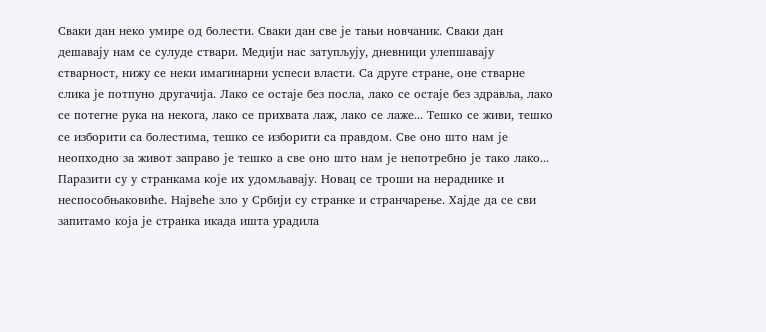Сваки дан неко умире од болести. Сваки дан све је тањи новчаник. Сваки дан дешавају нам се сулуде ствари. Медији нас затупљују, дневници улепшавају стварност, нижу се неки имагинарни успеси власти. Са друге стране, оне стварне слика је потпуно другачија. Лако се остаје без посла, лако се остаје без здравља, лако се потегне рука на некога, лако се прихвата лаж, лако се лаже... Тешко се живи, тешко се изборити са болестима, тешко се изборити са правдом. Све оно што нам је неопходно за живот заправо је тешко а све оно што нам је непотребно је тако лако... Паразити су у странкама које их удомљавају. Новац се троши на нераднике и неспособњаковиће. Највеће зло у Србији су странке и странчарење. Хајде да се сви запитамо која је странка икада ишта урадила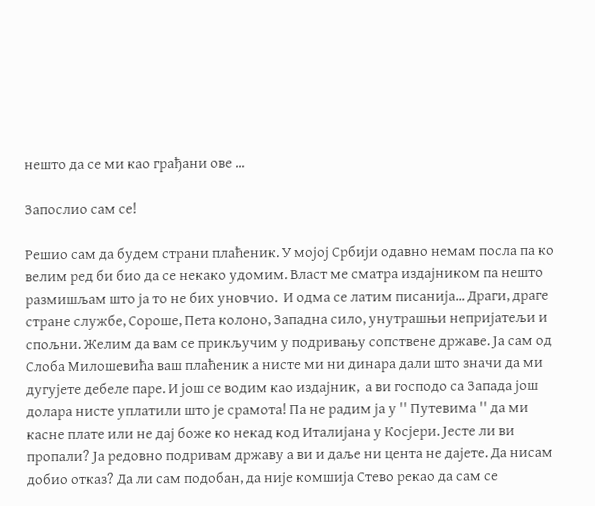нешто да се ми као грађани ове ...

Запослио сам се!

Решио сам да будем страни плаћеник. У мојој Србији одавно немам посла па ко велим ред би био да се некако удомим. Власт ме сматра издајником па нешто размишљам што ја то не бих уновчио.  И одма се латим писанија... Драги, драге стране службе, Сороше, Пета колоно, Западна сило, унутрашњи непријатељи и спољни. Желим да вам се прикључим у подривању сопствене државе. Ја сам од Слоба Милошевића ваш плаћеник а нисте ми ни динара дали што значи да ми дугујете дебеле паре. И још се водим као издајник,  а ви господо са Запада још долара нисте уплатили што је срамота! Па не радим ја у '' Путевима '' да ми касне плате или не дај боже ко некад код Италијана у Косјери. Јесте ли ви пропали? Ја редовно подривам државу а ви и даље ни цента не дајете. Да нисам добио отказ? Да ли сам подобан, да није комшија Стево рекао да сам се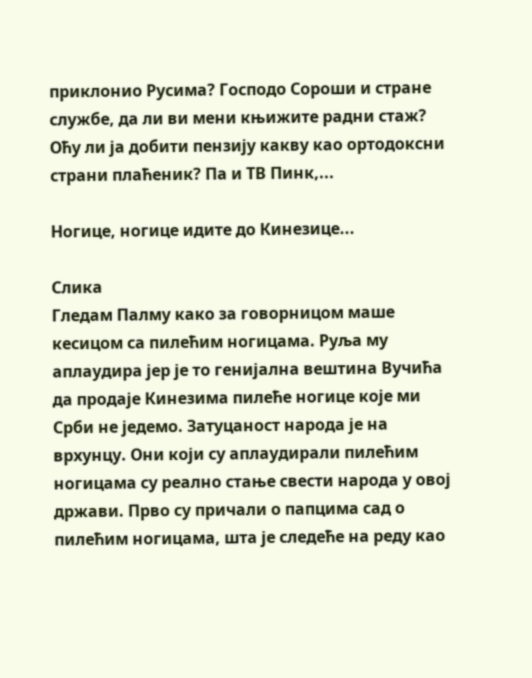приклонио Русима? Господо Сороши и стране службе, да ли ви мени књижите радни стаж? Оћу ли ја добити пензију какву као ортодоксни страни плаћеник? Па и ТВ Пинк,...

Ногице, ногице идите до Кинезице...

Слика
Гледам Палму како за говорницом маше кесицом са пилећим ногицама. Руља му аплаудира јер је то генијална вештина Вучића да продаје Кинезима пилеће ногице које ми Срби не једемо. Затуцаност народа је на врхунцу. Они који су аплаудирали пилећим ногицама су реално стање свести народа у овој држави. Прво су причали о папцима сад о пилећим ногицама, шта је следеће на реду као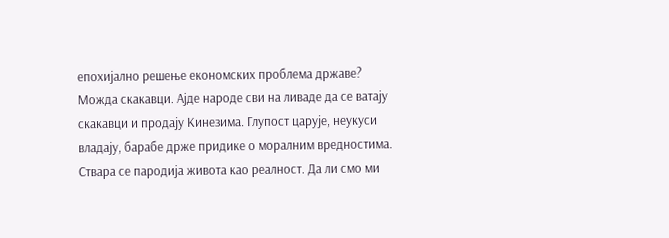епохијално решење економских проблема државе? Можда скакавци. Ајде народе сви на ливаде да се ватају скакавци и продају Кинезима. Глупост царује, неукуси владају, барабе држе придике о моралним вредностима. Ствара се пародија живота као реалност. Да ли смо ми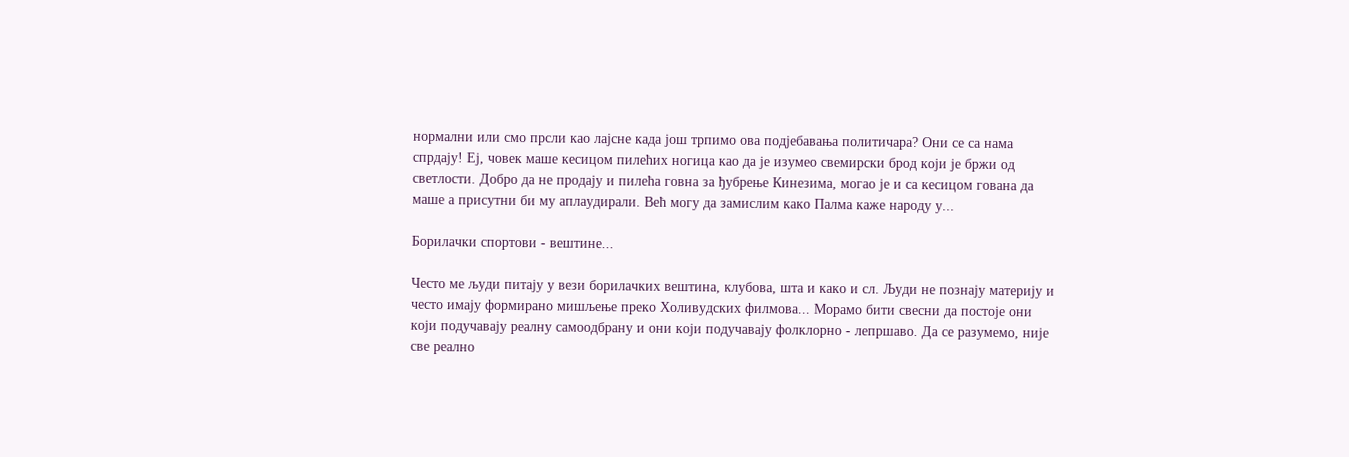нормални или смо прсли као лајсне када још трпимо ова подјебавања политичара? Они се са нама спрдају! Еј, човек маше кесицом пилећих ногица као да је изумео свемирски брод који је бржи од светлости. Добро да не продају и пилећа говна за ђубрење Кинезима, могао је и са кесицом гована да маше а присутни би му аплаудирали. Већ могу да замислим како Палма каже народу у...

Борилачки спортови - вештине...

Често ме људи питају у вези борилачких вештина, клубова, шта и како и сл. Људи не познају материју и често имају формирано мишљење преко Холивудских филмова... Морамо бити свесни да постоје они који подучавају реалну самоодбрану и они који подучавају фолклорно - лепршаво. Да се разумемо, није све реално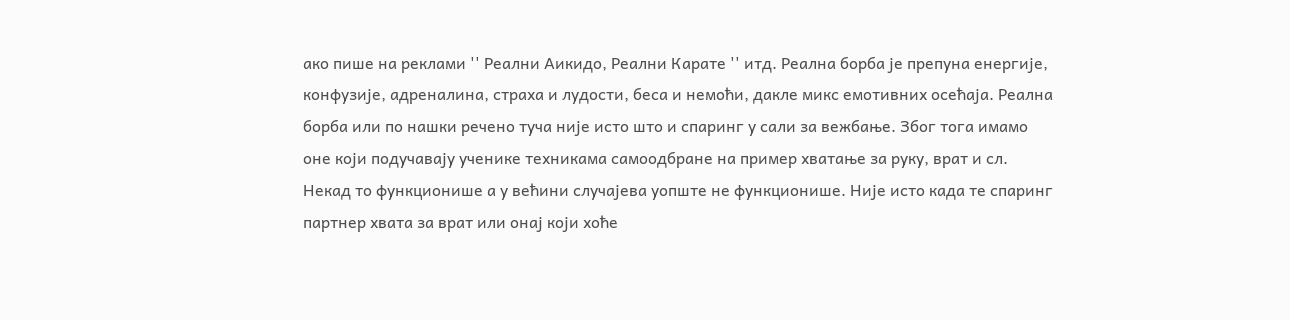ако пише на реклами '' Реални Аикидо, Реални Карате '' итд. Реална борба је препуна енергије, конфузије, адреналина, страха и лудости, беса и немоћи, дакле микс емотивних осећаја. Реална борба или по нашки речено туча није исто што и спаринг у сали за вежбање. Због тога имамо оне који подучавају ученике техникама самоодбране на пример хватање за руку, врат и сл. Некад то функционише а у већини случајева уопште не функционише. Није исто када те спаринг партнер хвата за врат или онај који хоће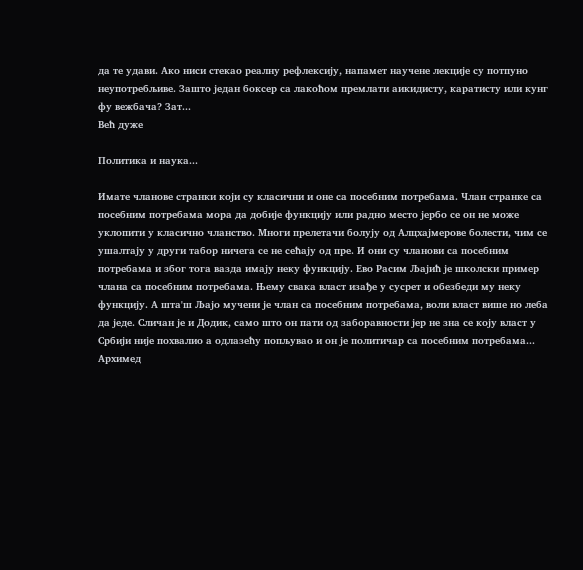да те удави. Ако ниси стекао реалну рефлексију, напамет научене лекције су потпуно неупотребљиве. Зашто један боксер са лакоћом премлати аикидисту, каратисту или кунг фу вежбача? Зат...
Већ дуже

Политика и наука...

Имате чланове странки који су класични и оне са посебним потребама. Члан странке са посебним потребама мора да добије функцију или радно место јербо се он не може уклопити у класично чланство. Многи прелетачи болују од Алцхајмерове болести, чим се ушалтају у други табор ничега се не сећају од пре. И они су чланови са посебним потребама и због тога вазда имају неку функцију. Ево Расим Љајић је школски пример члана са посебним потребама. Њему свака власт изађе у сусрет и обезбеди му неку функцију. А шта'ш Љајо мучени је члан са посебним потребама, воли власт више но леба да једе. Сличан је и Додик, само што он пати од заборавности јер не зна се коју власт у Србији није похвалио а одлазећу попљувао и он је политичар са посебним потребама... Архимед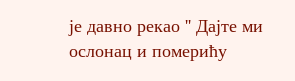је давно рекао '' Дајте ми ослонац и померићу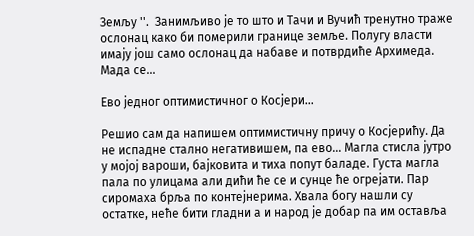Земљу ''.  Занимљиво је то што и Тачи и Вучић тренутно траже ослонац како би померили границе земље. Полугу власти имају још само ослонац да набаве и потврдиће Архимеда.  Мада се...

Ево једног оптимистичног о Косјери...

Решио сам да напишем оптимистичну причу о Косјерићу. Да не испадне стално негативишем, па ево... Магла стисла јутро у мојој вароши, бајковита и тиха попут баладе. Густа магла пала по улицама али дићи ће се и сунце ће огрејати. Пар сиромаха брља по контејнерима. Хвала богу нашли су остатке, неће бити гладни а и народ је добар па им оставља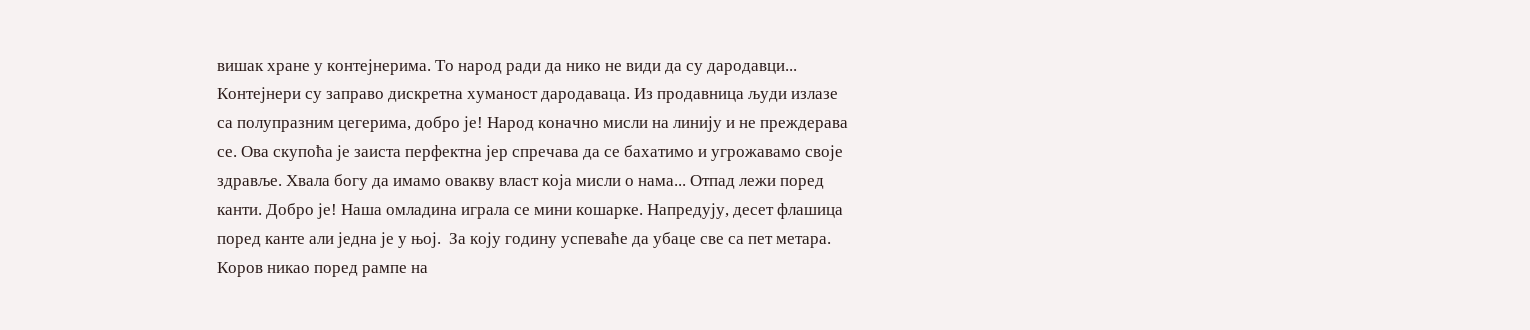вишак хране у контејнерима. То народ ради да нико не види да су дародавци... Контејнери су заправо дискретна хуманост дародаваца. Из продавница људи излазе са полупразним цегерима, добро је! Народ коначно мисли на линију и не преждерава се. Ова скупоћа је заиста перфектна јер спречава да се бахатимо и угрожавамо своје здравље. Хвала богу да имамо овакву власт која мисли о нама... Отпад лежи поред канти. Добро је! Наша омладина играла се мини кошарке. Напредују, десет флашица поред канте али једна је у њој.  За коју годину успеваће да убаце све са пет метара. Коров никао поред рампе на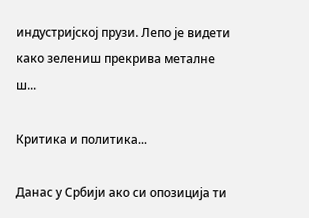индустријској прузи. Лепо је видети како зелениш прекрива металне ш...

Критика и политика...

Данас у Србији ако си опозиција ти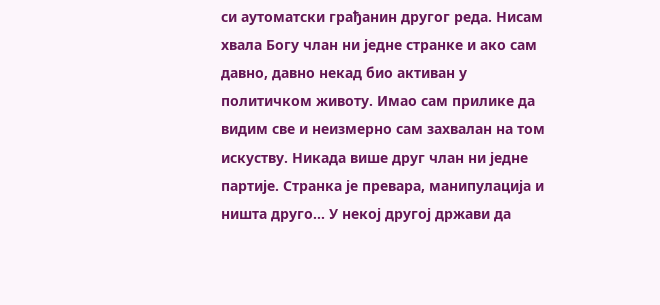си аутоматски грађанин другог реда. Нисам хвала Богу члан ни једне странке и ако сам давно, давно некад био активан у политичком животу. Имао сам прилике да видим све и неизмерно сам захвалан на том искуству. Никада више друг члан ни једне партије. Странка је превара, манипулација и ништа друго... У некој другој држави да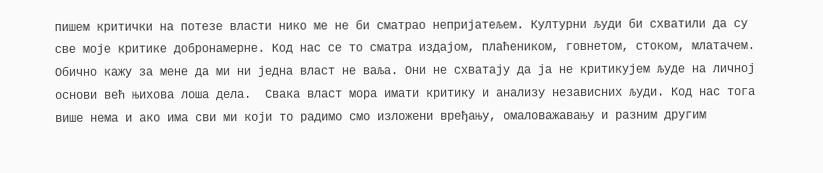пишем критички на потезе власти нико ме не би сматрао непријатељем. Културни људи би схватили да су све моје критике добронамерне. Код нас се то сматра издајом, плаћеником, говнетом, стоком, млатачем. Обично кажу за мене да ми ни једна власт не ваља. Они не схватају да ја не критикујем људе на личној основи већ њихова лоша дела.  Свака власт мора имати критику и анализу независних људи. Код нас тога више нема и ако има сви ми који то радимо смо изложени вређању, омаловажавању и разним другим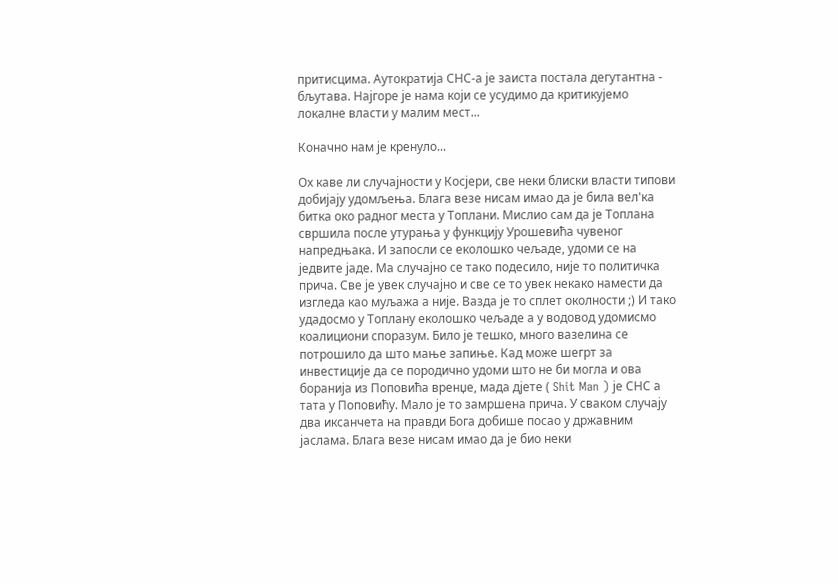притисцима. Аутократија СНС-а је заиста постала дегутантна - бљутава. Најгоре је нама који се усудимо да критикујемо локалне власти у малим мест...

Коначно нам је кренуло...

Ох каве ли случајности у Косјери, све неки блиски власти типови добијају удомљења. Блага везе нисам имао да је била вел'ка битка око радног места у Топлани. Мислио сам да је Топлана свршила после утурања у функцију Урошевића чувеног напредњака. И запосли се еколошко чељаде, удоми се на једвите јаде. Ма случајно се тако подесило, није то политичка прича. Све је увек случајно и све се то увек некако намести да изгледа као муљажа а није. Вазда је то сплет околности ;) И тако удадосмо у Топлану еколошко чељаде а у водовод удомисмо коалициони споразум. Било је тешко, много вазелина се потрошило да што мање запиње. Кад може шегрт за инвестиције да се породично удоми што не би могла и ова боранија из Поповића вренџе, мада дјете ( Shit Man ) је СНС а тата у Поповићу. Мало је то замршена прича. У сваком случају два иксанчета на правди Бога добише посао у државним јаслама. Блага везе нисам имао да је био неки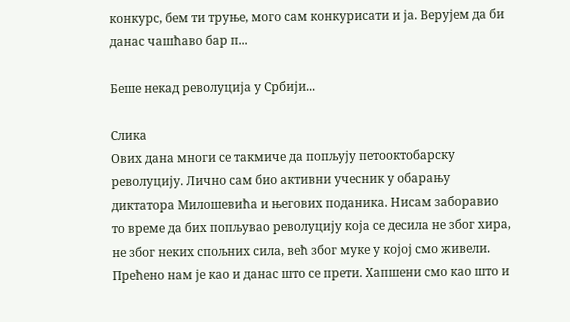конкурс, бем ти труње, мого сам конкурисати и ја. Верујем да би данас чашћаво бар п...

Беше некад револуција у Србији...

Слика
Ових дана многи се такмиче да попљују петооктобарску револуцију. Лично сам био активни учесник у обарању диктатора Милошевића и његових поданика. Нисам заборавио то време да бих попљувао револуцију која се десила не због хира, не због неких спољних сила, већ због муке у којој смо живели. Прећено нам је као и данас што се прети. Хапшени смо као што и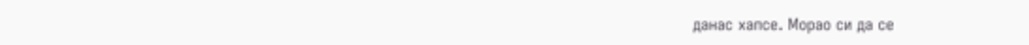данас хапсе. Морао си да се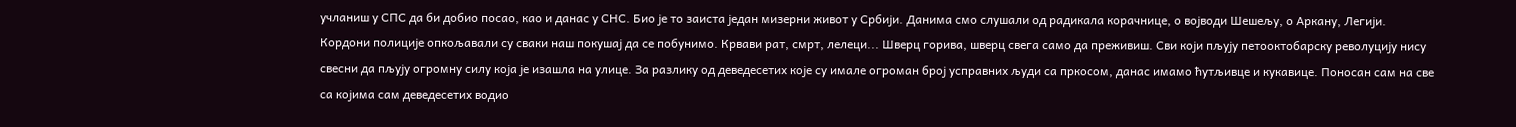учланиш у СПС да би добио посао, као и данас у СНС. Био је то заиста један мизерни живот у Србији. Данима смо слушали од радикала корачнице, о војводи Шешељу, о Аркану, Легији. Кордони полиције опкољавали су сваки наш покушај да се побунимо. Крвави рат, смрт, лелеци... Шверц горива, шверц свега само да преживиш. Сви који пљују петооктобарску револуцију нису свесни да пљују огромну силу која је изашла на улице. За разлику од деведесетих које су имале огроман број усправних људи са пркосом, данас имамо ћутљивце и кукавице. Поносан сам на све са којима сам деведесетих водио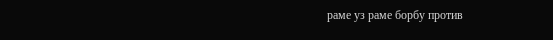раме уз раме борбу против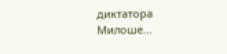диктатора Милоше...